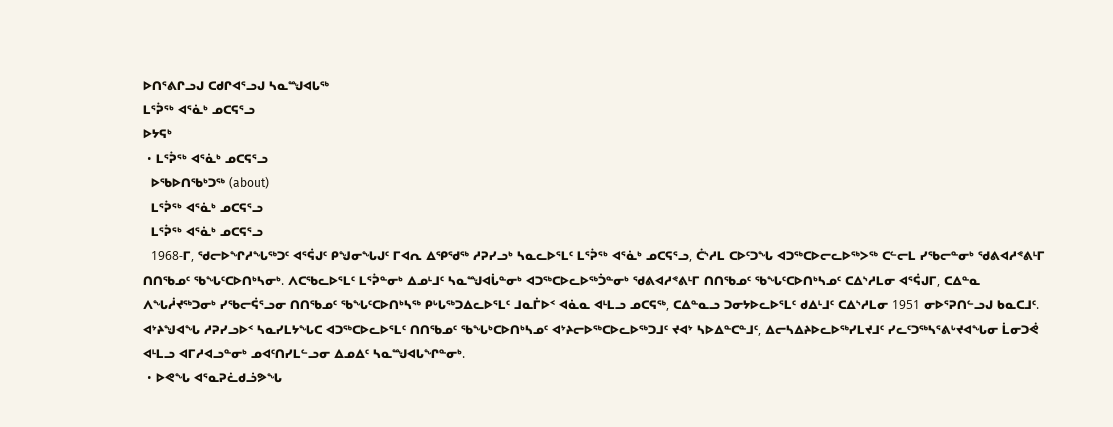ᐅᑎᕐᕕᒋᓗᒍ ᑕᑯᒋᐊᕐᓗᒍ ᓴᓇᙳᐊᒐᖅ
ᒪᕐᕉᕐᒃ ᐊᕐᓈᒃ ᓄᑕᕋᕐᓗ
ᐅᔭᕋᒃ
 • ᒪᕐᕉᕐᒃ ᐊᕐᓈᒃ ᓄᑕᕋᕐᓗ
  ᐅᖃᐅᑎᖃᒃᑐᖅ (about)
  ᒪᕐᕉᕐᒃ ᐊᕐᓈᒃ ᓄᑕᕋᕐᓗ
  ᒪᕐᕉᕐᒃ ᐊᕐᓈᒃ ᓄᑕᕋᕐᓗ
  1968-ᒥ, ᖁᓕᐅᖏᓱᖓᖅᑐᑦ ᐊᕐᕌᒍᑦ ᑭᖑᓂᖓᒍᑦ ᒥᐊᕆ ᐃᕿᖁᖅ ᓱᕈᓯᓗᒃ ᓴᓇᓚᐅᕐᒪᑦ ᒪᕐᕉᕐᒃ ᐊᕐᓈᒃ ᓄᑕᕋᕐᓗ, ᑖᔅᓱᒪ ᑕᐅᑦᑐᖓ ᐊᑐᖅᑕᐅᓕᓚᐅᖅᐳᖅ ᑕᓪᓕᒪ ᓯᖃᓕᓐᓂᒃ ᖁᕕᐊᓱᕝᕕᒻᒥ ᑎᑎᖃᓄᑦ ᖃᖓᑦᑕᐅᑎᒃᓴᓂᒃ. ᐱᑕᖃᓚᐅᕐᒪᑦ ᒪᕐᕉᓐᓂᒃ ᐃᓄᒻᒧᑦ ᓴᓇᙳᐊᒑᓐᓂᒃ ᐊᑐᖅᑕᐅᓚᐅᖅᑑᓐᓂᒃ ᖁᕕᐊᓱᕝᕕᒻᒥ ᑎᑎᖃᓄᑦ ᖃᖓᑦᑕᐅᑎᒃᓴᓄᑦ ᑕᐃᔅᓱᒪᓂ ᐊᕐᕌᒍᒥ, ᑕᐃᓐᓇ ᐱᖓᓲᔪᖅᑐᓂᒃ ᓯᖃᓕᕌᕐᓗᓂ ᑎᑎᖃᓄᑦ ᖃᖓᑦᑕᐅᑎᒃᓴᖅ ᑭᒡᒐᖅᑐᐃᓚᐅᕐᒪᑦ ᒧᓇᒦᐅᑉ ᐊᓈᓇ ᐊᒻᒪᓗ ᓄᑕᕋᖅ, ᑕᐃᓐᓇᓗ ᑐᓂᔭᐅᓚᐅᕐᒪᑦ ᑯᐃᒻᒧᑦ ᑕᐃᔅᓱᒪᓂ 1951 ᓂᐅᕐᕈᑎᓪᓗᒍ ᑲᓇᑕᒧᑦ. ᐊᔾᔨᖑᐊᖓ ᓱᕈᓯᓗᐅᑉ ᓴᓇᓯᒪᔭᖓᑕ ᐊᑐᖅᑕᐅᓚᐅᕐᒪᑦ ᑎᑎᖃᓄᑦ ᖃᖓᒃᑕᐅᑎᒃᓴᓄᑦ ᐊᔾᔨᓕᐅᖅᑕᐅᓚᐅᖅᑐᒧᑦ ᔪᐊᔾ ᓴᐅᐃᓐᑕᓐᒧᑦ, ᐃᓕᓴᐃᔨᐅᓚᐅᖅᓯᒪᔪᒧᑦ ᓯᓚᑦᑐᖅᓴᕐᕕᒡᔪᐊᖓᓂ ᒫᓂᑐᕚ ᐊᒻᒪᓗ ᐊᒥᓱᐊᓗᓐᓂᒃ ᓄᐊᑦᑎᓯᒪᓪᓗᓂ ᐃᓄᐃᑦ ᓴᓇᙳᐊᒐᖏᓐᓂᒃ.
 • ᐅᕙᖓ ᐊᕐᓇᕈᓛᑯᓘᕗᖓ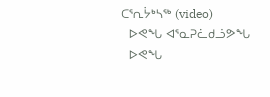ᑕᕐᕆᔮᒃᓴᖅ (video)
  ᐅᕙᖓ ᐊᕐᓇᕈᓛᑯᓘᕗᖓ
  ᐅᕙᖓ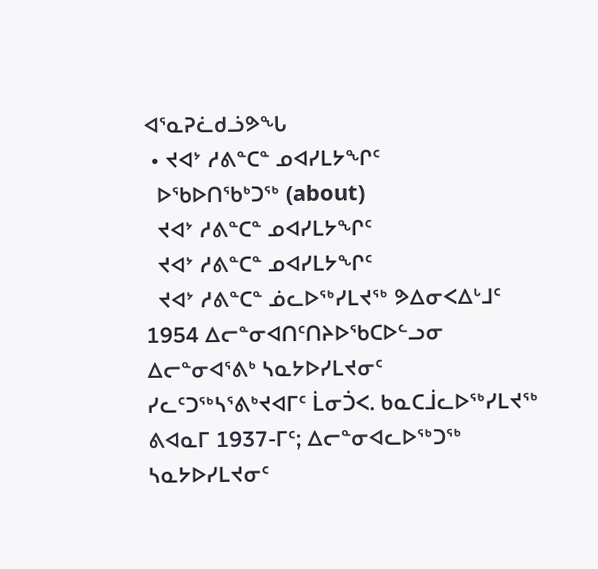ᐊᕐᓇᕈᓛᑯᓘᕗᖓ
 • ᔪᐊᔾ ᓱᕕᓐᑕᓐ ᓄᐊᓯᒪᔭᖏᑦ
  ᐅᖃᐅᑎᖃᒃᑐᖅ (about)
  ᔪᐊᔾ ᓱᕕᓐᑕᓐ ᓄᐊᓯᒪᔭᖏᑦ
  ᔪᐊᔾ ᓱᕕᓐᑕᓐ ᓄᐊᓯᒪᔭᖏᑦ
  ᔪᐊᔾ ᓱᕕᓐᑕᓐ ᓅᓚᐅᖅᓯᒪᔪᖅ ᕗᐃᓂᐸᐃᒡᒧᑦ 1954 ᐃᓕᓐᓂᐊᑎᑦᑎᔨᐅᖃᑕᐅᓪᓗᓂ ᐃᓕᓐᓂᐊᕐᕕᒃ ᓴᓇᔭᐅᓯᒪᔪᓂᑦ ᓯᓚᑦᑐᖅᓴᕐᕕᒃᔪᐊᒥᑦ ᒫᓂᑑᐸ. ᑲᓇᑕᒨᓚᐅᖅᓯᒪᔪᖅ ᕕᐊᓇᒥ 1937-ᒥᑦ; ᐃᓕᓐᓂᐊᓚᐅᖅᑐᖅ ᓴᓇᔭᐅᓯᒪᔪᓂᑦ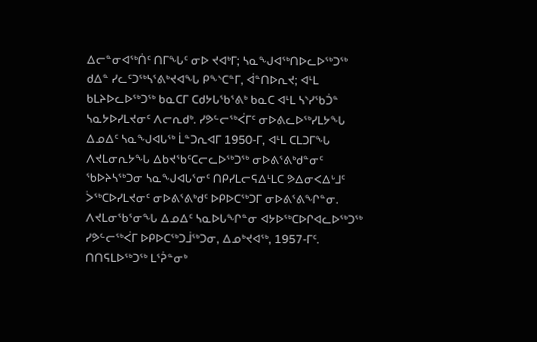ᐃᓕᓐᓂᐊᖅᑏᑦ ᑎᒥᖓᑦ ᓂᐅ ᔪᐊᒃᒥ; ᓴᓇᖑᐊᖅᑎᐅᓚᐅᖅᑐᖅ ᑯᐃᓐ ᓯᓚᑦᑐᖅᓴᕐᕕᒃᔪᐊᖓ ᑭᖕᔅᑕᓐᒥ, ᐋᓐᑎᐅᕆᔪ; ᐊᒻᒪ ᑲᒪᔨᐅᓚᐅᖅᑐᖅ ᑲᓇᑕᒥ ᑕᑯᔭᒐᖃᕐᕕᒃ ᑲᓇᑕ ᐊᒻᒪ ᓴᔅᓯᖃᑑᓐ ᓴᓇᔭᐅᓯᒪᔪᓂᑦ ᐱᓕᕆᑯᒃ. ᓯᕗᓪᓕᖅᐹᒥᑦ ᓂᐅᕕᓚᐅᖅᓯᒪᔭᖓ ᐃᓄᐃᑦ ᓴᓇᖑᐊᒐᖅ ᒫᓐᑐᕆᐊᒥ 1950-ᒥ, ᐊᒻᒪ ᑕᒪᑐᒥᖓ ᐱᔪᒪᓂᕆᔭᖓ ᐃᑲᔪᖃᑦᑕᓕᓚᐅᖅᑐᖅ ᓂᐅᕕᕐᕕᒃᑯᓐᓂᑦ ᖃᐅᔨᓴᖅᑐᓂ ᓴᓇᖑᐊᒐᕐᓂᑦ ᑎᑭᓯᒪᓕᕋᐃᒻᒪᑕ ᕗᐃᓂᐸᐃᒡᒧᑦ ᐴᖅᑕᐅᓯᒪᔪᓂᑦ ᓂᐅᕕᕐᕕᒃᑯᑦ ᐅᑭᐅᑕᖅᑐᒥ ᓂᐅᕕᕐᕕᖏᓐᓂ. ᐱᔪᒪᓂᖃᕐᓂᖓ ᐃᓄᐃᑦ ᓴᓇᐅᒐᖏᓐᓂ ᐊᔭᐅᖅᑕᐅᒋᐊᓚᐅᖅᑐᖅ ᓯᕗᓪᓕᖅᐹᒥ ᐅᑭᐅᑕᖅᑐᒨᖅᑐᓂ, ᐃᓄᒃᔪᐊᖅ, 1957-ᒥᑦ. ᑎᑎᕋᒪᐅᖅᑐᖅ ᒪᕐᕉᓐᓂᒃ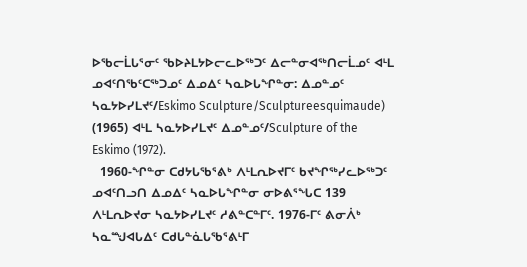ᐅᖃᓕᒫᒐᕐᓂᑦ ᖃᐅᔨᒪᔭᐅᓕᓚᐅᖅᑐᑦ ᐃᓕᓐᓂᐊᖅᑎᓕᒫᓄᑦ ᐊᒻᒪ ᓄᐊᑦᑎᖃᑦᑕᖅᑐᓄᑦ ᐃᓄᐃᑦ ᓴᓇᐅᒐᖏᓐᓂ: ᐃᓄᓐᓄᑦ ᓴᓇᔭᐅᓯᒪᔪᑦ/Eskimo Sculpture/Sculptureesquimaude) (1965) ᐊᒻᒪ ᓴᓇᔭᐅᓯᒪᔪᑦ ᐃᓄᓐᓄᑦ/Sculpture of the Eskimo (1972).
  1960-ᖏᓐᓂ ᑕᑯᔭᒐᖃᕐᕕᒃ ᐱᒻᒪᕆᐅᔪᒥᑦ ᑲᔪᖏᖅᓯᓚᐅᖅᑐᑦ ᓄᐊᑦᑎᓗᑎ ᐃᓄᐃᑦ ᓴᓇᐅᒐᖏᓐᓂ ᓂᐅᕕᕐᖓᑕ 139 ᐱᒻᒪᕆᐅᔪᓂ ᓴᓇᔭᐅᓯᒪᔪᑦ ᓱᕕᓐᑕᓐᒥᑦ. 1976-ᒥᑦ ᕕᓂᐲᒃ ᓴᓇᙳᐊᒐᐃᑦ ᑕᑯᒐᓐᓈᒐᖃᕐᕕᒻᒥ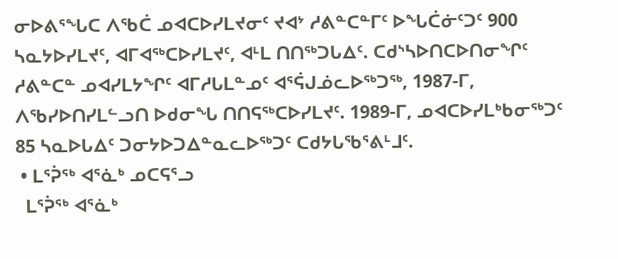ᓂᐅᕕᕐᖓᑕ ᐱᖃᑖ ᓄᐊᑕᐅᓯᒪᔪᓂᑦ ᔪᐊᔾ ᓱᕕᓐᑕᓐᒥᑦ ᐅᖓᑖᓃᑦᑐᑦ 900 ᓴᓇᔭᐅᓯᒪᔪᑦ, ᐊᒥᐊᖅᑕᐅᓯᒪᔪᑦ, ᐊᒻᒪ ᑎᑎᖅᑐᒐᐃᑦ. ᑕᑯᔅᓴᐅᑎᑕᐅᑎᓂᖏᑦ ᓱᕕᓐᑕᓐ ᓄᐊᓯᒪᔭᖏᑦ ᐊᒥᓱᒐᒪᓐᓄᑦ ᐊᕐᕌᒍᓅᓚᐅᖅᑐᖅ, 1987-ᒥ, ᐱᖃᓯᐅᑎᓯᒪᓪᓗᑎ ᐅᑯᓂᖓ ᑎᑎᕋᖅᑕᐅᓯᒪᔪᑦ. 1989-ᒥ, ᓄᐊᑕᐅᓯᒪᒃᑲᓂᖅᑐᑦ 85 ᓴᓇᐅᒐᐃᑦ ᑐᓂᔭᐅᑐᐃᓐᓇᓚᐅᖅᑐᑦ ᑕᑯᔭᒐᖃᕐᕕᒻᒧᑦ.
 • ᒪᕐᕉᕐᒃ ᐊᕐᓈᒃ ᓄᑕᕋᕐᓗ
  ᒪᕐᕉᕐᒃ ᐊᕐᓈᒃ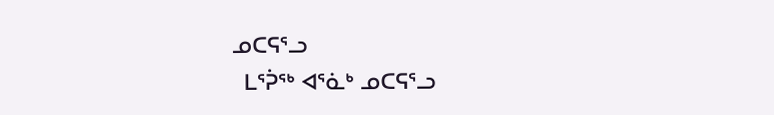ᓄᑕᕋᕐᓗ
  ᒪᕐᕉᕐᒃ ᐊᕐᓈᒃ ᓄᑕᕋᕐᓗ